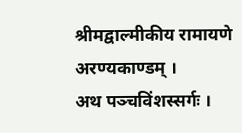श्रीमद्वाल्मीकीय रामायणे अरण्यकाण्डम् ।
अथ पञ्चविंशस्सर्गः ।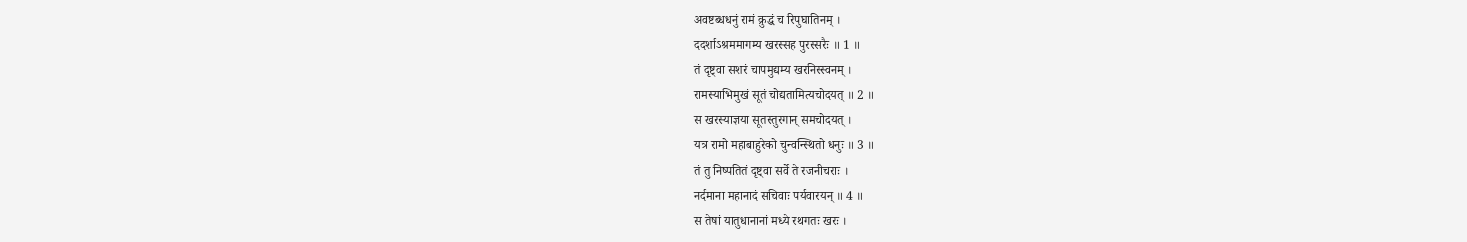अवष्टब्धधनुं रामं क्रुद्धं च रिपुघातिनम् ।
ददर्शाऽश्रममागम्य खरस्सह पुरस्सरैः ॥ 1 ॥
तं दृष्ट्वा सशरं चापमुद्यम्य खरनिस्स्वनम् ।
रामस्याभिमुखं सूतं चोद्यतामित्यचोदयत् ॥ 2 ॥
स खरस्याज्ञया सूतस्तुरगान् समचोदयत् ।
यत्र रामो महाबाहुरेको चुन्वन्स्थितो धनुः ॥ 3 ॥
तं तु निष्पतितं दृष्ट्वा सर्वे ते रजनीचराः ।
नर्दमाना महानादं सचिवाः पर्यवारयन् ॥ 4 ॥
स तेषां यातुधानानां मध्ये रथगतः खरः ।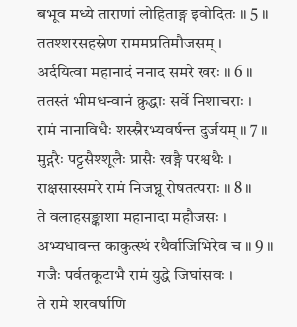बभूव मध्ये ताराणां लोहिताङ्ग इवोदितः ॥ 5 ॥
ततश्शरसहस्रेण राममप्रतिमौजसम् ।
अर्दयित्वा महानादं ननाद समरे खरः ॥ 6 ॥
ततस्तं भीमधन्वानं क्रुद्धाः सर्वे निशाचराः ।
रामं नानाविधैः शस्स्रैरभ्यवर्षन्त दुर्जयम् ॥ 7 ॥
मुद्गरैः पट्टसैश्शूलैः प्रासैः खङ्गै परश्वथैः ।
राक्षसास्समरे रामं निजघ्नू रोषतत्पराः ॥ 8 ॥
ते वलाहसङ्काशा महानादा महौजसः ।
अभ्यधावन्त काकुत्स्थं रथैर्वाजिभिरेव च ॥ 9 ॥
गजैः पर्वतकूटाभै रामं युद्धे जिघांसवः ।
ते रामे शरवर्षाणि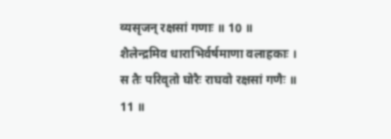व्यसृजन् रक्षसां गणाः ॥ 10 ॥
शैलेन्द्रमिव धाराभिर्वर्षमाणा वलाहकाः ।
स तैः परिवृतो घोरैः राघवो रक्षसां गणैः ॥ 11 ॥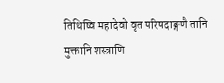तिथिष्वि महादेवो वृत परिषदाङ्गणै तानि मुक्तानि शस्त्राणि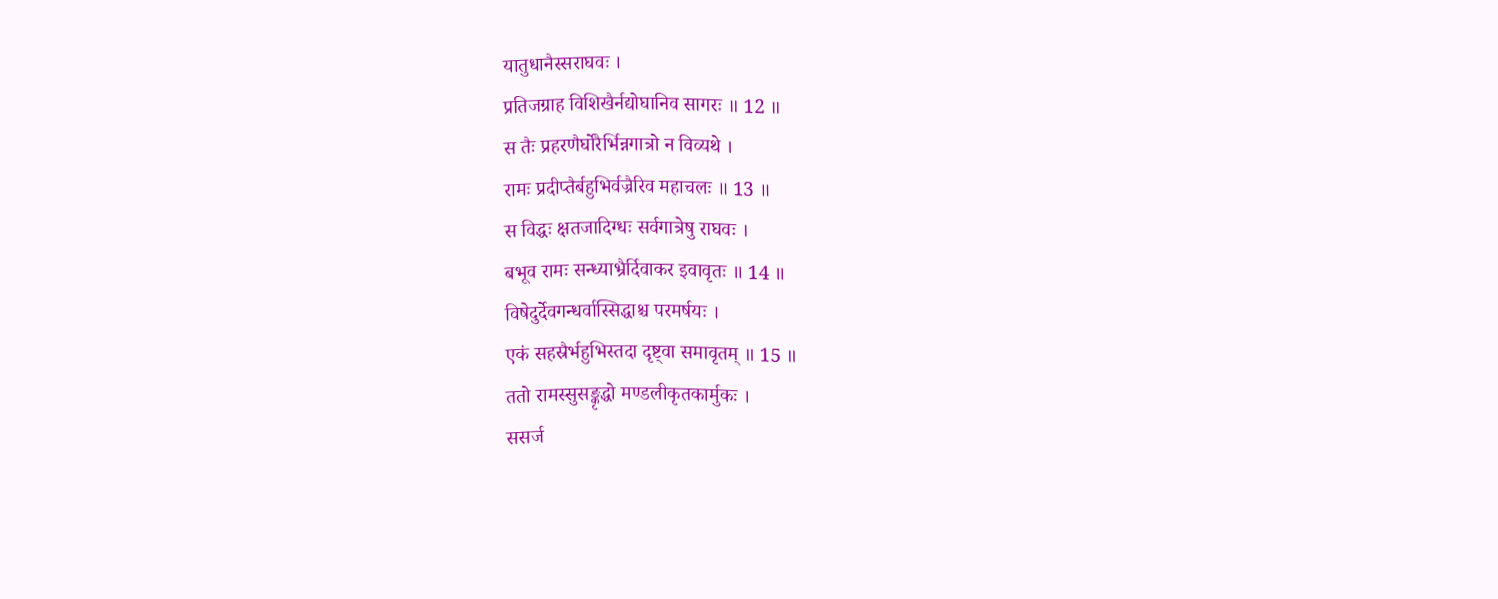यातुधानैस्सराघवः ।
प्रतिजग्राह विशिखैर्नद्योघानिव सागरः ॥ 12 ॥
स तैः प्रहरणैर्घोरैर्भिन्नगात्रो न विव्यथे ।
रामः प्रदीप्तैर्बहुभिर्वज्रैरिव महाचलः ॥ 13 ॥
स विद्धः क्षतजादिग्धः सर्वगात्रेषु राघवः ।
बभूव रामः सन्ध्याभ्रैर्दिवाकर इवावृतः ॥ 14 ॥
विषेदुर्देवगन्धर्वास्सिद्धाश्च परमर्षयः ।
एकं सहस्रैर्भहुभिस्तदा दृष्ट्वा समावृतम् ॥ 15 ॥
ततो रामस्सुसङ्कृद्धो मण्डलीकृतकार्मुकः ।
ससर्ज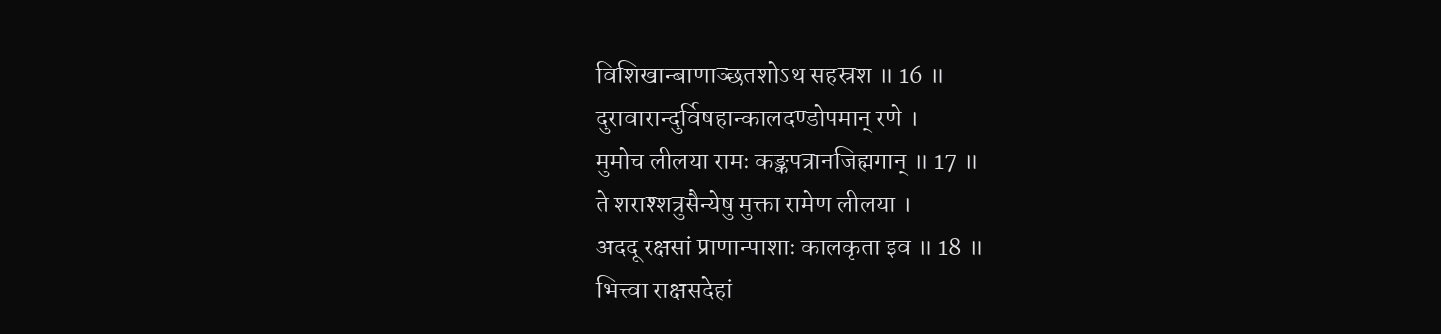विशिखान्बाणाञ्छतशोऽथ सहस्रश ॥ 16 ॥
दुरावारान्दुर्विषहान्कालदण्डोपमान् रणे ।
मुमोच लीलया रामः कङ्कपत्रानजिह्मगान् ॥ 17 ॥
ते शराश्शत्रुसैन्येषु मुक्ता रामेण लीलया ।
अददू रक्षसां प्राणान्पाशाः कालकृता इव ॥ 18 ॥
भित्त्वा राक्षसदेहां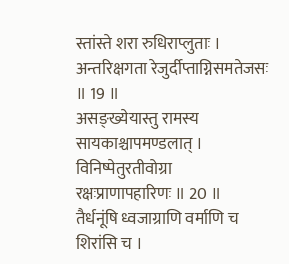स्तांस्ते शरा रुधिराप्लुताः ।
अन्तरिक्षगता रेजुर्दीप्ताग्निसमतेजसः ॥ 19 ॥
असङ्ख्येयास्तु रामस्य सायकाश्चापमण्डलात् ।
विनिष्पेतुरतीवोग्रा रक्षःप्राणापहारिणः ॥ 20 ॥
तैर्धनूंषि ध्वजाग्राणि वर्माणि च शिरांसि च ।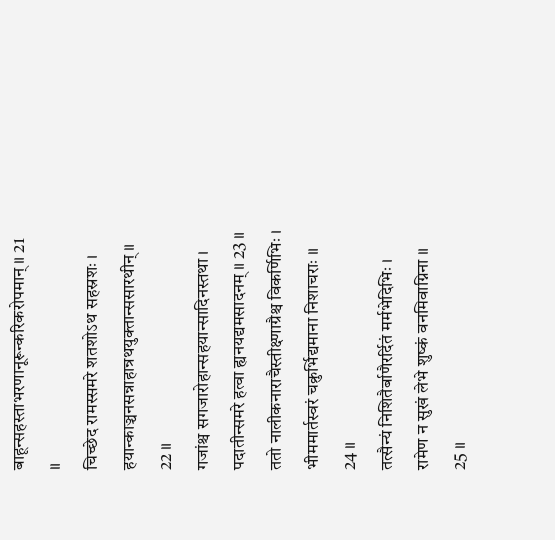बाहून्सहस्ताभरणानूरून्करिकरोपमान् ॥ 21 ॥
चिच्छेद रामस्समरे शतशोऽथ सहस्रशः ।
हयान्काञ्चनसन्नाहान्रथयुक्तान्ससारथीन् ॥ 22 ॥
गजांश्च सगजारोहान्सहयान्सादिनस्तथा ।
पदातीन्समरे हत्वा ह्यनयद्यमसादनम् ॥ 23 ॥
ततो नालीकनाराचैस्तीक्ष्णाग्रैश्च विकर्णिभिः ।
भीममार्तस्वरं चक्रुर्भिद्यमाना निशाचराः ॥ 24 ॥
तत्सैन्यं निशितैर्बाणैरर्दितं मर्मभेदिभिः ।
रामेण न सुखं लेभे शुष्कं वनमिवाग्निना ॥ 25 ॥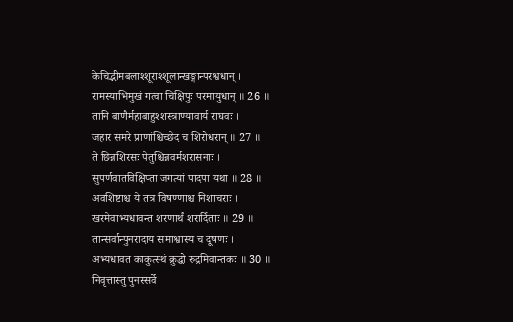केचिद्भीमबलाश्शूराश्शूलान्खङ्गान्परश्वधान् ।
रामस्याभिमुखं गत्वा चिक्षिपुः परमायुधान् ॥ 26 ॥
तानि बाणैर्महाबाहुश्शस्त्राण्यावार्य राघवः ।
जहार समरे प्राणांश्चिच्छेद च शिरोधरान् ॥ 27 ॥
ते छिन्नशिरसः पेतुश्चिन्नवर्मशरासनाः ।
सुपर्णवातविक्षिप्ता जगत्यां पादपा यथा ॥ 28 ॥
अवशिष्टाश्च ये तत्र विषण्णाश्च निशाचराः ।
खरमेवाभ्यधावन्त शरणार्थं शरार्दिताः ॥ 29 ॥
तान्सर्वान्पुनरादाय समाश्वास्य च दूषणः ।
अभ्यधावत काकुत्स्थं क्रुद्धो रुद्रमिवान्तकः ॥ 30 ॥
निवृत्तास्तु पुनस्सर्वे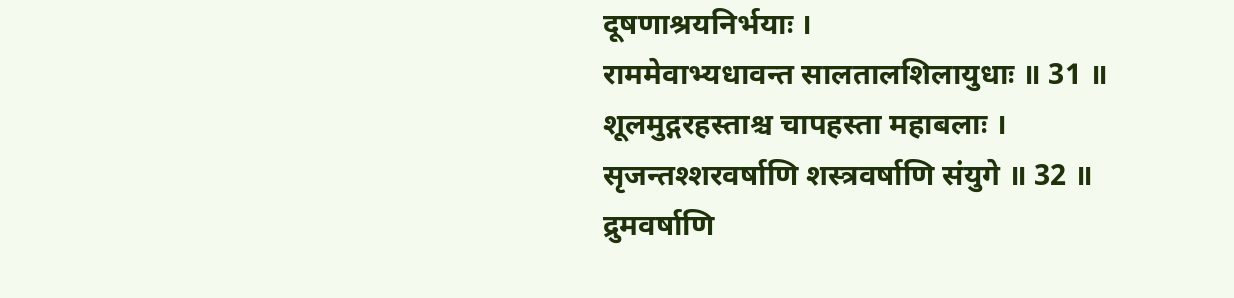दूषणाश्रयनिर्भयाः ।
राममेवाभ्यधावन्त सालतालशिलायुधाः ॥ 31 ॥
शूलमुद्गरहस्ताश्च चापहस्ता महाबलाः ।
सृजन्तश्शरवर्षाणि शस्त्रवर्षाणि संयुगे ॥ 32 ॥
द्रुमवर्षाणि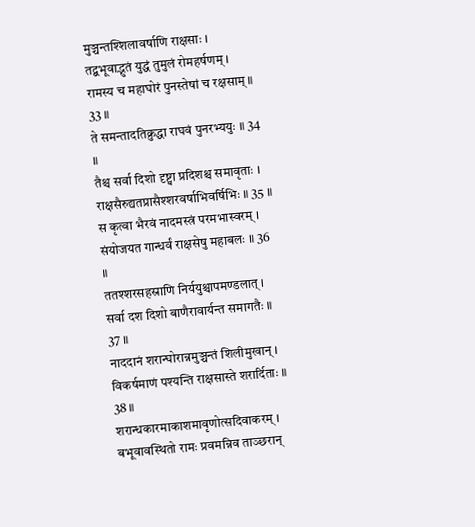मुञ्चन्तश्शिलावर्षाणि राक्षसाः ।
तद्बभूवाद्भुतं युद्धं तुमुलं रोमहर्षणम् ।
रामस्य च महाघोरं पुनस्तेषां च रक्षसाम् ॥ 33 ॥
ते समन्तादतिक्रुद्धा राघवं पुनरभ्ययुः ॥ 34 ॥
तैश्च सर्वा दिशो दृष्ट्वा प्रदिशश्च समावृताः ।
राक्षसैरुद्यतप्रासैश्शरवर्षाभिवर्षिभिः ॥ 35 ॥
स कृत्वा भैरवं नादमस्त्रं परमभास्वरम् ।
संयोजयत गान्धर्वं राक्षसेषु महाबलः ॥ 36 ॥
ततश्शरसहस्राणि निर्ययुश्चापमण्डलात् ।
सर्वा दश दिशो बाणैरावार्यन्त समागतैः ॥ 37 ॥
नाददानं शरान्घोरान्नमुञ्चन्तं शिलीमुखान् ।
विकर्षमाणं पश्यन्ति राक्षसास्ते शरार्दिताः ॥ 38 ॥
शरान्धकारमाकाशमावृणोत्सदिवाकरम् ।
बभूवावस्थितो रामः प्रवमन्निव ताञ्छरान्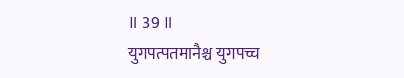॥ 39 ॥
युगपत्पतमानैश्च युगपच्च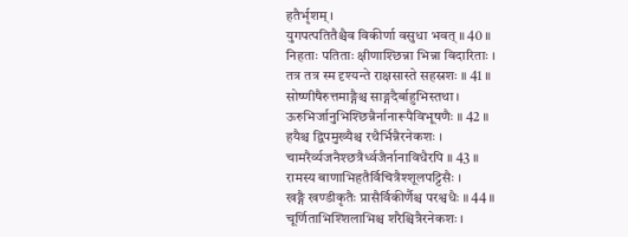हतैर्भृशम् ।
युगपत्पतितैश्चैव विकीर्णा वसुधा भवत् ॥ 40 ॥
निहताः पतिताः क्षीणाश्छिन्ना भिन्ना विदारिताः ।
तत्र तत्र स्म दृश्यन्ते राक्षसास्ते सहस्रशः ॥ 41 ॥
सोष्णीषैरुत्तमाङ्गैश्च साङ्गदैर्बाहुभिस्तथा ।
ऊरुभिर्जानुभिश्छिन्नैर्नानारूपैविभूषणैः ॥ 42 ॥
हयैश्च द्विपमुख्यैश्च रथैर्भिन्नैरनेकशः ।
चामरैर्व्यजनैश्छत्रैर्ध्वजैर्नानाविधैरपि ॥ 43 ॥
रामस्य बाणाभिहतैर्विचित्रैश्शूलपट्टिसैः ।
खङ्गै खण्डीकृतैः प्रासैर्विकीर्णैश्च परश्वधैः ॥ 44 ॥
चूर्णिताभिश्शिलाभिश्च शरैश्चित्रैरनेकशः ।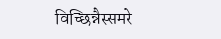विच्छिन्नैस्समरे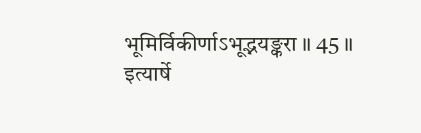भूमिर्विकीर्णाऽभूद्भयङ्करा ॥ 45 ॥
इत्यार्षे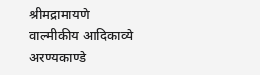श्रीमद्रामायणे वाल्मीकीय आदिकाव्ये अरण्यकाण्डे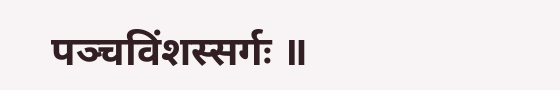पञ्चविंशस्सर्गः ॥